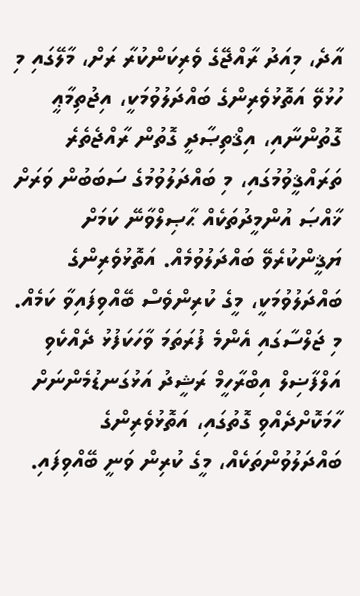އާދެ، މިއަދު ރާއްޖޭގެ ވެރިކަންކުރާ ރަށް، މާލޭގައި މި ހުޅުވޭ އަތޮޅުވެރިންގެ ބައްދަލުވުމަކީ، އިޖުތިމާޢީ ގޮތުންނާއި، އިޤްތިޞާދީ ގޮތުން ރާއްޖެތެރެ ތަރައްޤީވުމުގައި، މި ބައްދަލުވުމުގެ ސަބަބުން ވަރަށް ޚާއްޞަ އުންމީދުތަކެއް ޙާޞިލްވާނޭ ކަމަށް ޔަޤީންކުރެވޭ ބައްދަލުވުމެއް. އަތޮޅުވެރިންގެ ބައްދަލުވުމަކީ، މީގެ ކުރިންވެސް ބޭއްވިފައިވާ ކަމެއް. މި ޖަލްސާގައި އެންމެ ފުރަތަމަ ވާހަކަފުޅު ދެއްކެވި އަލްފާޟިލް އިބްރާހީމް ރަޝީދު އަޅުގަނޑުމެންނަށް ހާމަކޮށްދެއްވި ގޮތުގައި، އަތޮޅުވެރިންގެ ބައްދަލުވުންތަކެއް، މީގެ ކުރިން ވަނީ ބޭއްވިފައި.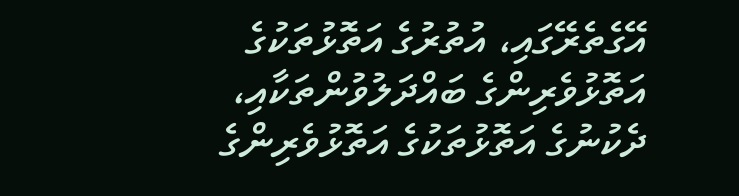އޭގެތެރޭގައި، އުތުރުގެ އަތޮޅުތަކުގެ އަތޮޅުވެރިންގެ ބައްދަލުވުންތަކާއި، ދެކުނުގެ އަތޮޅުތަކުގެ އަތޮޅުވެރިންގެ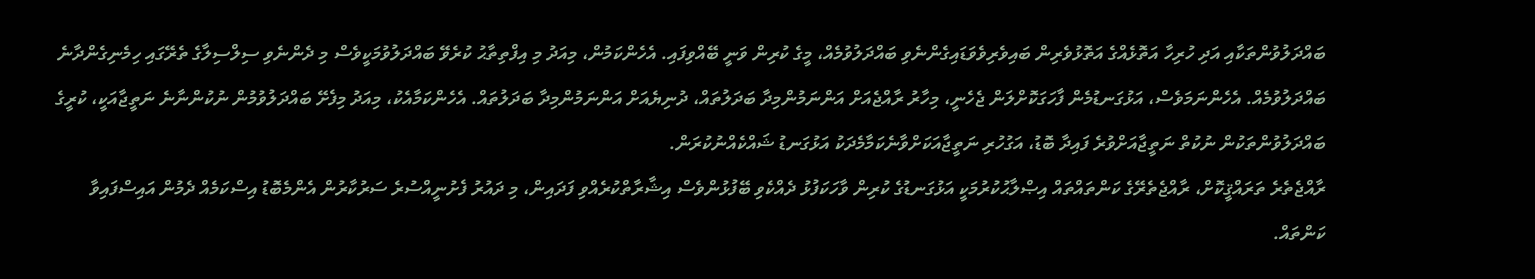ބައްދަލުވުންތަކާއި އަދި ހުރިހާ އަތޮޅެއްގެ އަތޮޅުވެރިން ބައިވެރިވެވަޑައިގެންނެވި ބައްދަލުވުމެއް، މީގެ ކުރިން ވަނީ ބޭއްވިފައި. އެހެންކަމުން، މިއަދު މި އިފްތިތާޙު ކުރެވޭ ބައްދަލުވުމަކީވެސް މި ދެންނެވި ސިލްސިލާގެ ތެރޭގައި ހިމެނިގެންދާނެ ބައްދަލުވުމެއް. އެހެންނަމަވެސް، އަޅުގަނޑުމެން ފާހަގަކޮށްލަން ޖެހެނީ، މިހާރު ރާއްޖެއަށް އަންނަމުންމިދާ ބަދަލުތައް، ދުނިޔެއަށް އަންނަމުންމިދާ ބަދަލުތައް. އެހެންކަމާއެކު، މިއަދު މިފެށޭ ބައްދަލުވުމުން ނުކުންނާނެ ނަތީޖާއަކީ، ކުރީގެ ބައްދަލުވުންތަކުން ނުކުތް ނަތީޖާއަށްވުރެ ފައިދާ ބޮޑު، އަގުހުރި ނަތީޖާއަކަށްވާނެކަމާމެދަކު އަޅުގަނޑު ޝައްކެއްނުކުރަން.
ރާއްޖެތެރެ ތަރައްޤީކޮށް، ރާއްޖެތެރޭގެ ކަންތައްތައް އިޞްލާޙުކުރުމަކީ އަޅުގަނޑުގެ ކުރިން ވާހަކަފުޅު ދެއްކެވި ބޭފުޅުންވެސް އިޝާރާތްކުރެއްވި ފަދައިން، މި ދައުރު ފެށުނީއްސުރެ ސަރުކާރުން އެންމެބޮޑު އިސްކަމެއް ދެމުން އައިސްފައިވާ ކަންތައް.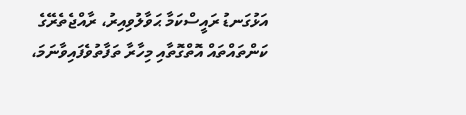އަޅުގަނޑު ރައީސްކަމާ ޙަވާލުވިއިރު، ރާއްޖެތެރޭގެ ކަންތައްތައް އޮތްގޮތާއި މިހާރާ ތަފާތުވެފައިވާނަމަ،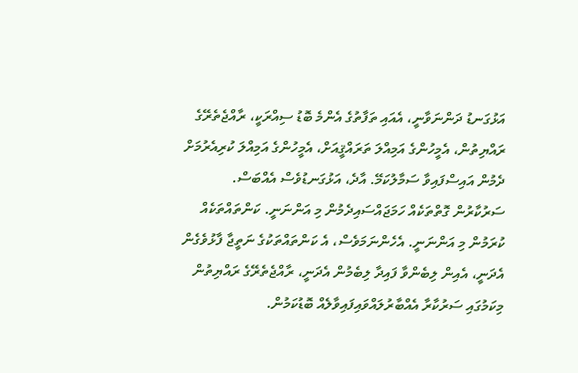އަޅުގަނޑު ދަންނަވާނީ، އެއައި ތަފާތުގެ އެންމެ ބޮޑު ސިއްރަކީ، ރާއްޖެތެރޭގެ ރައްޔިތުން، އެމީހުންގެ އަމިއްލަ ތަރައްޤީއަށް، އެމީހުންގެ އަމިއްލަ ކުރިއެރުމަށް ދެމުން އައިސްފައިވާ ސަމާލުކަމޭ. އާދެ، އަޅުގަނޑުވެސް އެއްބަސް. ސަރުކާރުން ގޮތްތަކެއް ހަމަޖައްސައިދެމުން މި އަންނަނީ. ކަންތައްތަކެއް ކުރަމުން މި އަންނަނީ. އެހެންނަމަވެސް، އެ ކަންތައްތަކުގެ ނަތީޖާ ފާޅުވެގެން އެދަނީ، އެއިން ލިބެންވާ ފައިދާ ލިބެމުން އެދަނީ، ރާއްޖެތެރޭގެ ރައްޔިތުން މިކަމުގައި ސަރުކާރާ އެއްބާރުލައްވައިފައިވާލެއް ބޮޑުކަމުން.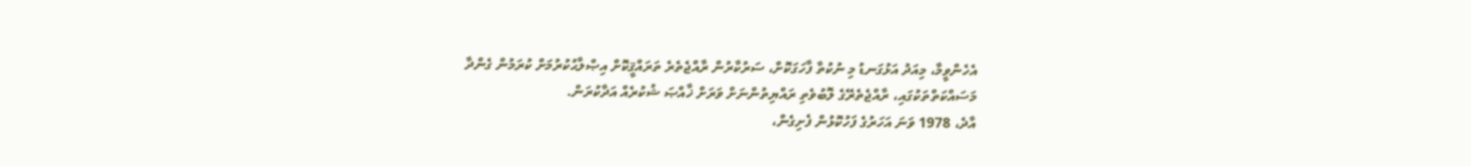އެހެންވީމާ، މިއަދު އަޅުގަނޑު މި ނުކުތާ ފާހަގަކޮށް، ސަރުކާރުން ރާއްޖެތެރެ ތަރައްޤީކޮށް އިޞްލާޙުކުރުމަށް ކުރަމުން ގެންދާ މަސައްކަތްތަކުގައި، ރާއްޖެތެރޭގެ ލޮބުވެތި ރައްޔިތުންނަށް ވަރަށް ޚާއްޞަ ޝުކުރެއް އަދާކުރަން.
އާދެ، 1978 ވަނަ އަހަރުގެ ފަހުކޮޅުން ފެށިގެން،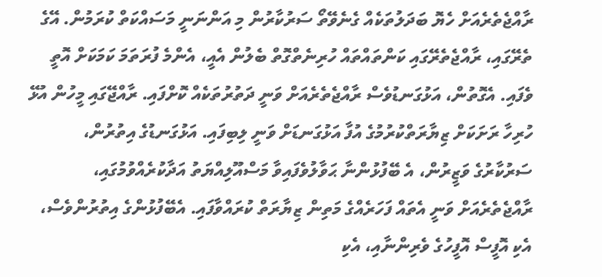ރާއްޖެތެރެއަށް ހެޔޮ ބަދަލުތަކެއް ގެނެވޭތޯ ސަރުކާރުން މި އަންނަނީ މަސައްކަތް ކުރަމުން. އޭގެ ތެރޭގައި، ރާއްޖެތެރޭގައި ކަންތައްތައް ހުރިނެތްގޮތް ބެލުން އެއީ، އެންމެ ފުރަތަމަ ކަމަކަށް އޮތީ ވެފައި. އެގޮތުން، އަޅުގަނޑުވެސް ރާއްޖެތެރެއަށް ވަނީ ދަތުރުތަކެއް ކޮށްފައި. ރާއްޖޭގައި މީހުން އުޅޭ ހުރިހާ ރަށަކަށް ޒިޔާރަތްކުރުމުގެ އުފާ އަޅުގަނޑަށް ވަނީ ލިބިފައި. އަޅުގަނޑުގެ އިތުރުން، ސަރުކާރުގެ ވަޒީރުން، އެ ބޭފުޅުންނާ ޙަވާލުވެފައިވާ މަސްއޫލިއްޔަތު އަދާކުރެއްވުމުގައި، ރާއްޖެތެރެއަށް ވަނީ އެތައް ފަހަރެއްގެ މަތިން ޒިޔާރަތް ކުރައްވާފައި. އެބޭފުޅުންގެ އިތުރުންވެސް، އެކި އޮފީސް އޮފީހުގެ ވެރިންނާއި، އެކި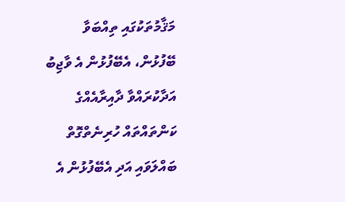މަޤާމުތަކުގައި ތިއްބަވާ ބޭފުޅުން، އެބޭފުޅުން އެ ވާޖިބު އަދާކުރައްވާ ދާއިރާއެއްގެ ކަންތައްތައް ހުރިނެތްގޮތް ބައްލަވައި އަދި އެބޭފުޅުން އެ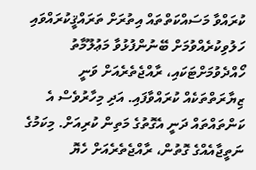ކުރައްވާ މަސައްކަތްތައް އިތުރަށް ތަރައްޤީކުރައްވައި ހަލުވިކުރެއްވުމަށް ބޭނުންފުޅުވާ މަޢުލޫމާތު ހޯއްދެވުމަށްޓަކައި، ރާއްޖެތެރެއަށް ވަނީ ޒިޔާރަތްތަކެއް ކުރައްވާފައި. އަދި މިހާރުވެސް އެ ކަންތައްތައް ދަނީ އެގޮތުގެ މަތިން ކުރިއަށް. މިކަމުގެ ނަތީޖާއެއްގެ ގޮތުން، ރާއްޖެތެރެއަށް ހެޔޮ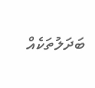ބަދަލުތަކެއް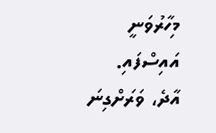މިހާރުވަނީ އައިސްފައި.
އާދެ، ވަރަށްގިނަ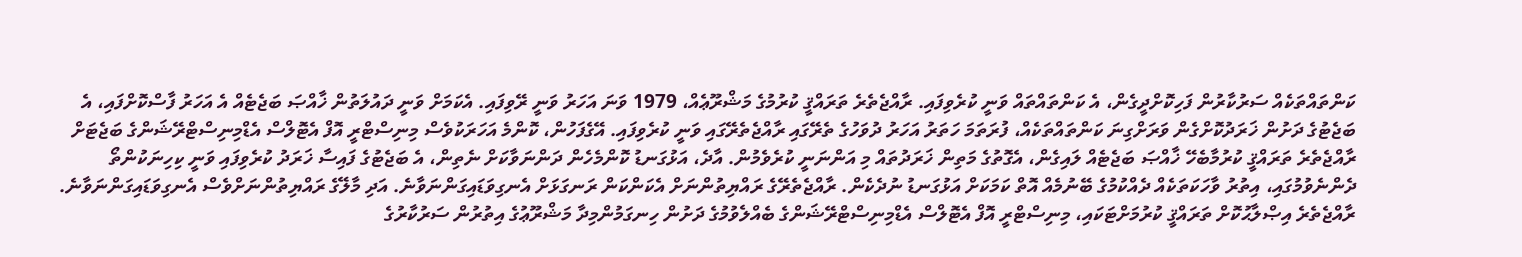ކަންތައްތަކެއް ސަރުކާރުން ފަހިކޮށްދީގެން، އެ ކަންތައްތައް ވަނީ ކުރެވިފައި. ރާއްޖެތެރެ ތަރައްޤީ ކުރުމުގެ މަޝްރޫޢެއް، 1979 ވަނަ އަހަރު ވަނީ ރޭވިފައި. އެކަމަށް ވަނީ ދައުލަތުން ޚާއްޞަ ބަޖެޓެއް އެ އަހަރު ފާސްކޮށްފައި، އެ ބަޖެޓުގެ ދަށުން ޚަރަދުކޮށްގެން ވަރަށްގިނަ ކަންތައްތަކެއް، ފުރަތަމަ ހަތަރު އަހަރު ދުވަހުގެ ތެރޭގައި ރާއްޖެތެރޭގައި ވަނީ ކުރެވިފައި. އޭގެފަހުން، ކޮންމެ އަހަރަކުވެސް މިނިސްޓްރީ އޮފް އެޓޮލްސް އެޑްމިނިސްޓްރޭޝަންގެ ބަޖެޓަށް ރާއްޖެތެރެ ތަރައްޤީ ކުރުމާބެހޭ ޚާއްޞަ ބަޖެޓެއް ލައިގެން، އެގޮތުގެ މަތިން ޚަރަދުތައް މި އަންނަނީ ކުރެވެމުން. އާދެ، އަޅުގަނޑު ކޮންމެހެން ދަންނަވާކަށް ނެތިން، އެ ބަޖެޓުގެ ފައިސާ ޚަރަދު ކުރެވިފައި ވަނީ ކިހިނަކުންތޯ ދެންނެވުމުގައި، އިތުރު ވާހަކަތަކެއް ދެއްކުމުގެ ބޭނުމެއް އޮތް ކަމަކަށް އަޅުގަނޑު ނުދެކެން. ރާއްޖެތެރޭގެ ރައްޔިތުންނަށް އެކަންކަން ރަނގަޅަށް އެނގިވަޑައިގަންނަވާނެ. އަދި މާލޭގެ ރައްޔިތުންނަށްވެސް އެނގިވަޑައިގަންނަވާނެ.
ރާއްޖެތެރެ އިޞްލާޙުކޮށް ތަރައްޤީ ކުރުމަށްޓަކައި، މިނިސްޓްރީ އޮފް އެޓޮލްސް އެޑްމިނިސްޓްރޭޝަންގެ ބެއްލެވުމުގެ ދަށުން ހިނގަމުންމިދާ މަޝްރޫޢުގެ އިތުރުން ސަރުކާރުގެ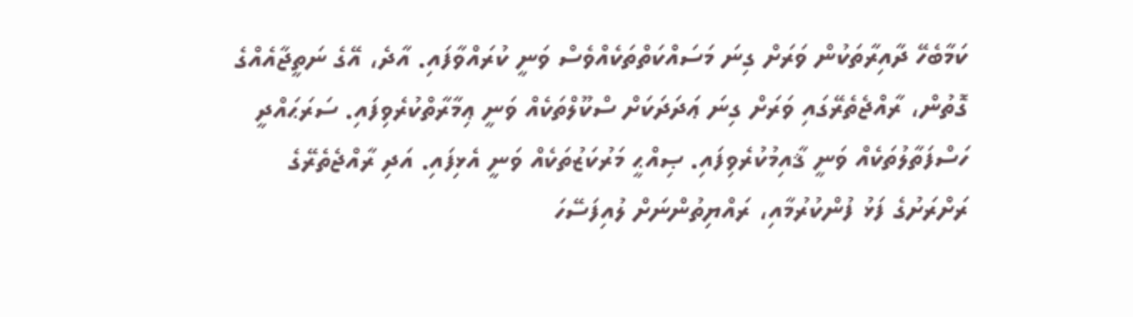ކަމާބެހޭ ދާއިރާތަކުން ވަރަށް ގިނަ މަސައްކަތްތަކެއްވެސް ވަނީ ކުރައްވާފައި. އާދެ، އޭގެ ނަތީޖާއެއްގެ ގޮތުން، ރާއްޖެތެރޭގައި ވަރަށް ގިނަ ޢަދަދަކަށް ސްކޫލްތަކެއް ވަނީ ޢިމާރާތްކުރެވިފައި. ސަރަޙައްދީ ހަސްފަތާލުތަކެއް ވަނީ ޤާއިމުކުރެވިފައި. ޞިއްޙީ މަރުކަޒުތަކެއް ވަނީ އެޅިފައި. އަދި ރާއްޖެތެރޭގެ ރަށްރަށުގެ ފަޅު ފުންކުރުމާއި، ރައްޔިތުންނަށް ލުއިފަސޭހަ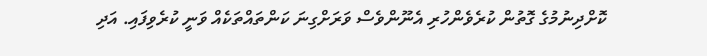ކޮށްދިނުމުގެ ގޮތުން ކުރެވެންހުރި އެނޫންވެސް ވަރަށްގިނަ ކަންތައްތަކެއް ވަނީ ކުރެވިފައި. އަދި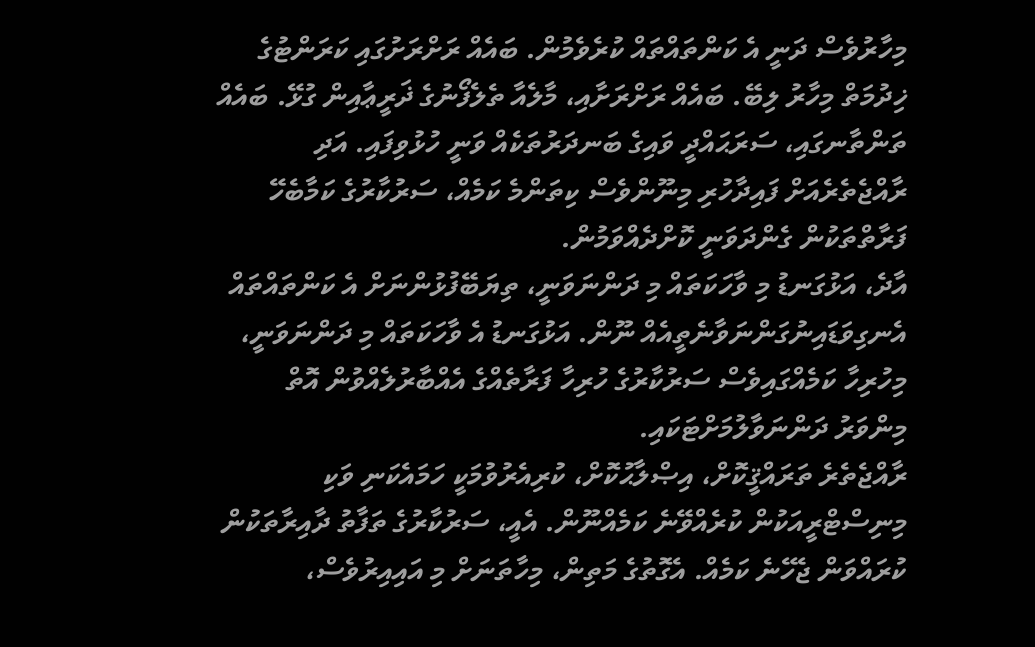މިހާރުވެސް ދަނީ އެ ކަންތައްތައް ކުރެވެމުން. ބައެއް ރަށްރަށުގައި ކަރަންޓުގެ ޚިދުމަތް މިހާރު ލިބޭ. ބައެއް ރަށްރަށާއި، މާލެއާ ތެލެފޯނުގެ ޛަރީޢާއިން ގުޅޭ. ބައެއް ތަންތާނގައި، ސަރަޙައްދީ ވައިގެ ބަނދަރުތަކެއް ވަނީ ހުޅުވިފައި. އަދި ރާއްޖެތެރެއަށް ފައިދާހުރި މިނޫންވެސް ކިތަންމެ ކަމެއް، ސަރުކާރުގެ ކަމާބެހޭ ފަރާތްތަކުން ގެންދަވަނީ ކޮށްދެއްވަމުން.
އާދެ، އަޅުގަނޑު މި ވާހަކަތައް މި ދަންނަވަނީ، ތިޔަބޭފުޅުންނަށް އެ ކަންތައްތައް އެނގިވަޑައިނުގަންނަވާނެތީއެއް ނޫން. އަޅުގަނޑު އެ ވާހަކަތައް މި ދަންނަވަނީ، މިހުރިހާ ކަމެއްގައިވެސް ސަރުކާރުގެ ހުރިހާ ފަރާތެއްގެ އެއްބާރުލެއްވުން އޮތް މިންވަރު ދަންނަވާލުމަށްޓަކައި.
ރާއްޖެތެރެ ތަރައްޤީކޮށް، އިޞްލާޙުކޮށް، ކުރިއެރުވުމަކީ ހަމައެކަނި ވަކި މިނިސްޓްރީއަކުން ކުރެއްވޭނެ ކަމެއްނޫން. އެއީ، ސަރުކާރުގެ ތަފާތު ދާއިރާތަކުން ކުރައްވަން ޖެހޭނެ ކަމެއް. އެގޮތުގެ މަތިން، މިހާތަނަށް މި އައިއިރުވެސް،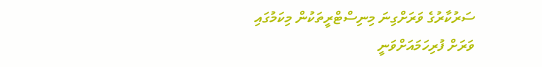ސަރުކާރުގެ ވަރަށްގިނަ މިނިސްޓްރީތަކުން މިކަމުގައި ވަރަށް ފުރިހަމައަށްވަނީ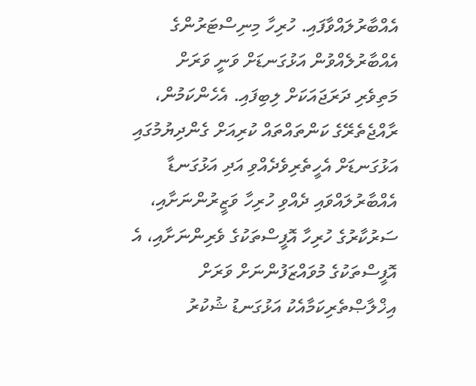އެއްބާރުލައްވާފައި. ހުރިހާ މިނިސްޓަރުންގެ އެއްބާރުލެއްވުން އަޅުގަނޑަށް ވަނީ ވަރަށް މަތިވެރި ދަރަޖައަކަށް ލިބިފައި. އެހެންކަމުން، ރާއްޖެތެރޭގެ ކަންތައްތައް ކުރިއަށް ގެންދިޔުމުގައި އަޅުގަނޑަށް އެހީތެރިވެދެއްވި އަދި އަޅުގަނޑާ އެއްބާރުލައްވައި ދެއްވި ހުރިހާ ވަޒީރުންނަށާއި، ސަރުކާރުގެ ހުރިހާ އޮފީސްތަކުގެ ވެރިންނަށާއި، އެ އޮފީސްތަކުގެ މުވައްޒަފުންނަށް ވަރަށް އިޚްލާޞްތެރިކަމާއެކު އަޅުގަނޑު ޝުކުރު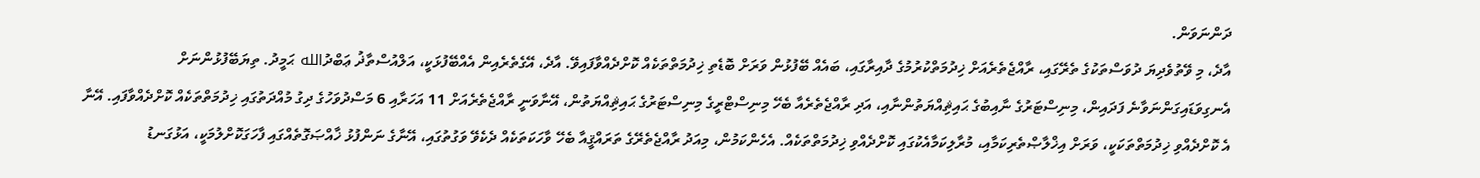ދަންނަވަން.
އާދެ، މި ވޭތުވެދިޔަ ދުވަސްތަކުގެ ތެރޭގައި، ރާއްޖެތެރެއަށް ޚިދުމަތްކުރުމުގެ ދާއިރާގައި، ބައެއް ބޭފުޅުން ވަރަށް ބޮޑެތި ޚިދުމަތްތަކެއް ކޮށްދެއްވާފައިވޭ. އާދެ، އޭގެތެރެއިން އެއްބޭފުޅަކީ، އަލްއުސްތާޛު ޢަބްދުالله ޙަމީދު. ތިޔަބޭފުޅުންނަށް އެނގިވަޑައިގަންނަވާނެ ފަދައިން، މިނިސްޓަރުގެ ނާއިބުގެ ޙައިޘިއްޔަތުންނާއި، އަދި ރާއްޖެތެރެއާ ބެހޭ މިނިސްޓްރީގެ މިނިސްޓަރުގެ ޙައިޘިއްޔަތުން، އޭނާވަނީ ރާއްޖެތެރެއަށް 11 އަހަރާއި 6 މަސްދުވަހުގެ ދިގު މުއްދަތުގައި ޚިދުމަތްތަކެއް ކޮށްދެއްވާފައި. އޭނާ އެ ކޮށްދެއްވި ޚިދުމަތްތަކަކީ، ވަރަށް އިޚްލާޞްތެރިކަމާއި، މުރާލިކަމާއެކުގައި ކޮށްދެއްވި ޚިދުމަތްތަކެއް. އެހެންކަމުން، މިއަދު ރާއްޖެތެރޭގެ ތަރައްޤީއާ ބެހޭ ވާހަކަތަކެއް ދެކެވޭ ވަގުތުގައި، އޭނާގެ ނަންފުޅު ޚާއްޞަގޮތެއްގައި ފާހަގަކޮށްލުމަކީ، އަޅުގަނޑު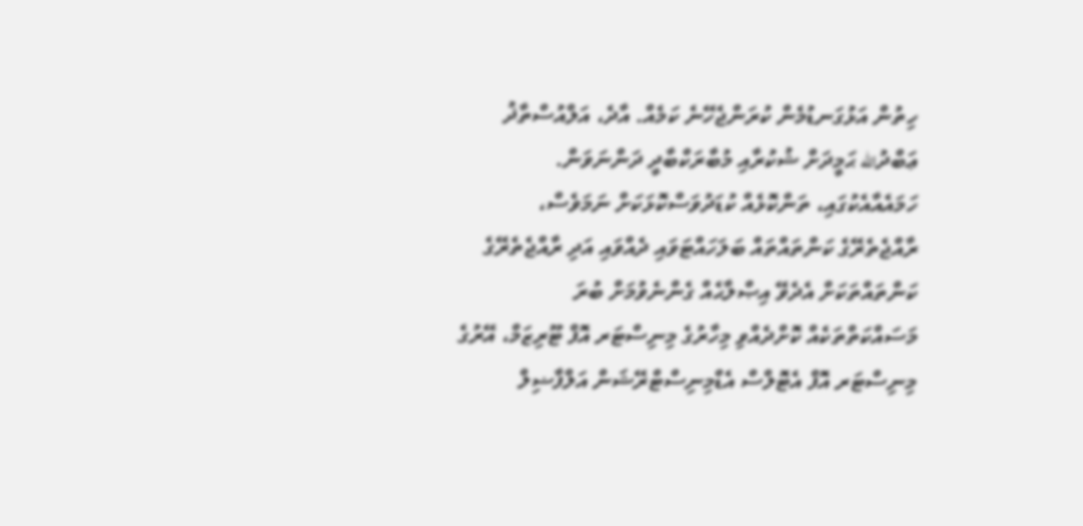ހިތުން އަޅުގަނޑުމެން ކުރަންޖެހޭނެ ކަމެއް. އާދެ، އަލްއުސްތާޛު ޢަބްދުالله ޙަމީދަށް ޝުކުރާއި މުބާރަކްބާދީ ދަންނަވަން. ހަމައެއާއެކުގައި، ތަންކޮޅެއް ކުޑަދުވަސްކޮޅަކަށް ނަމަވެސް، ރާއްޖެތެރޭގެ ކަންތައްތައް ބަލަހައްޓަވައި ދެއްވައި އަދި ރާއްޖެތެރޭގެ ކަންތައްތަކަށް އެދެވޭ އިޞްލާޙެއް ގެންނެވުމަށް ބުރަ މަސައްކަތްތަކެއް ކޮށްދެއްވި މިހާރުގެ މިނިސްޓަރ އޮފް ޓޫރިޒަމް، އޭރުގެ މިނިސްޓަރ އޮފް އެޓޮލްސް އެޑްމިނިސްޓްރޭޝަން އަލްފާޟިލް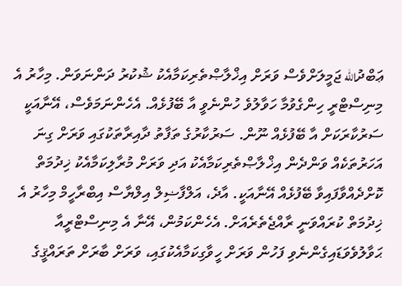ޢަބްދުالله ޖަމީލަށްވެސް ވަރަށް އިޚްލާޞްތެރިކަމާއެކު ޝުކުރު ދަންނަވަން. މިހާރު އެ މިނިސްޓްރީ ހިންގެވުމާ ހަވާލުވެ ހުންނެވީ އާ ބޭފުޅެއް. އެހެންނަމަވެސް، އޭނާއަކީ ސަރުކާރަކަށް އާ ބޭފުޅެއް ނޫން. ސަރުކާރުގެ ތަފާތު ދާއިރާތަކުގައި ވަރަށް ގިނަ އަހަރުތަކެއް ވަންދެން އިޚްލާޞްތެރިކަމާއެކު އަދި ވަރަށް މުރާލިކަމާއެކު ޚިދުމަތް ކޮށްދެއްވާފައިވާ ބޭފުޅެއް އޭނާއަކީ. އާދެ، އަލްފާޟިލް އިލްޔާސް އިބްރާހީމް މިހާރު އެ ޚިދުމަތް ކުރައްވަނީ ރާއްޖެތެރެއަށް. އެހެންކަމުން، އޭނާ އެ މިނިސްޓްރީއާ ޙަވާލުވެވަޑައިގެންނެވި ފަހުން ވަރަށް ހީވާގިކަމާއެކުގައި، ވަރަށް ބާރަށް ތަރައްޤީގެ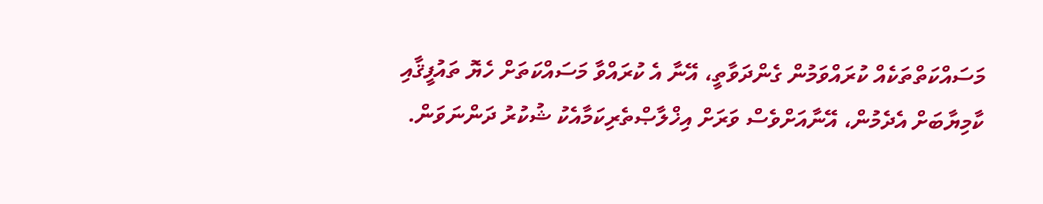މަސައްކަތްތަކެއް ކުރައްވަމުން ގެންދަވާތީ، އޭނާ އެ ކުރައްވާ މަސައްކަތަށް ހެޔޮ ތައުފީޤާއި ކާމިޔާބަށް އެދެމުން، އޭނާއަށްވެސް ވަރަށް އިޚްލާޞްތެރިކަމާއެކު ޝުކުރު ދަންނަވަން.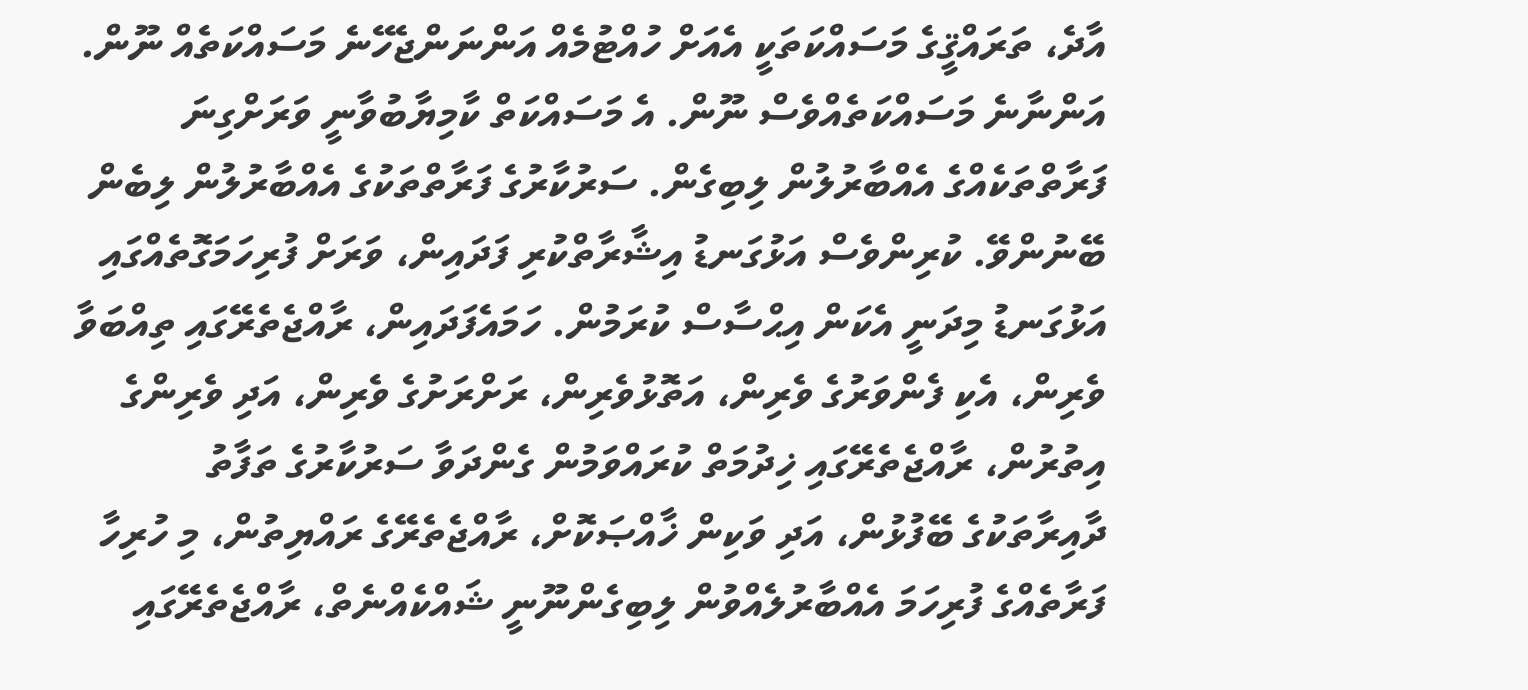އާދެ، ތަރައްޤީގެ މަސައްކަތަކީ އެއަށް ހުއްޓުމެއް އަންނަންޖެހޭނެ މަސައްކަތެއް ނޫން. އަންނާނެ މަސައްކަތެއްވެސް ނޫން. އެ މަސައްކަތް ކާމިޔާބުވާނީ ވަރަށްގިނަ ފަރާތްތަކެއްގެ އެއްބާރުލުން ލިބިގެން. ސަރުކާރުގެ ފަރާތްތަކުގެ އެއްބާރުލުން ލިބެން ބޭނުންވޭ. ކުރިންވެސް އަޅުގަނޑު އިޝާރާތްކުރި ފަދައިން، ވަރަށް ފުރިހަމަގޮތެއްގައި އަޅުގަނޑު މިދަނީ އެކަން އިޙްސާސް ކުރަމުން. ހަމައެފަދައިން، ރާއްޖެތެރޭގައި ތިއްބަވާ ވެރިން، އެކި ފެންވަރުގެ ވެރިން، އަތޮޅުވެރިން، ރަށްރަށުގެ ވެރިން، އަދި ވެރިންގެ އިތުރުން، ރާއްޖެތެރޭގައި ޚިދުމަތް ކުރައްވަމުން ގެންދަވާ ސަރުކާރުގެ ތަފާތު ދާއިރާތަކުގެ ބޭފުޅުން، އަދި ވަކިން ޚާއްޞަކޮށް، ރާއްޖެތެރޭގެ ރައްޔިތުން، މި ހުރިހާ ފަރާތެއްގެ ފުރިހަމަ އެއްބާރުލެއްވުން ލިބިގެންނޫނީ ޝައްކެއްނެތް، ރާއްޖެތެރޭގައި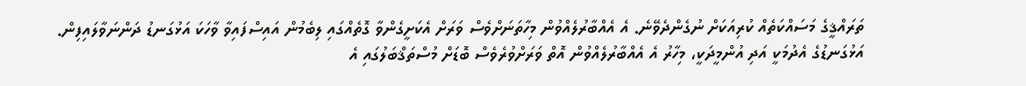ތަރައްޤީގެ މަސައްކަތެއް ކުރިއަކަށް ނުގެންދެވޭނެ. އެ އެއްބާރުލެއްވުން މިހާތަނަށްވެސް ވަރަށް އެކަށީގެންވާ ގޮތެއްގައި ލިބެމުން އައިސްފައިވާ ވާހަކަ އަޅުގަނޑު ދަންނަވާލައިފިން. އަޅުގަނޑުގެ އެދުމަކީ އަދި އުންމީދަކީ، މިހާރު އެ އެއްބާރުލެއްވުން އޮތް ވަރަށްވުރެވެސް ބޮޑަށް މުސްތަޤްބަލުގައި އެ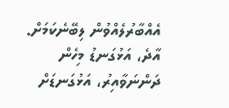އެއްބާރުލެއްވުން ލިބޭނެކަމަށް.
އާދެ، އަޅުގަނޑު މިހެން ދަންނަވާއިރު، އަޅުގަނޑަށް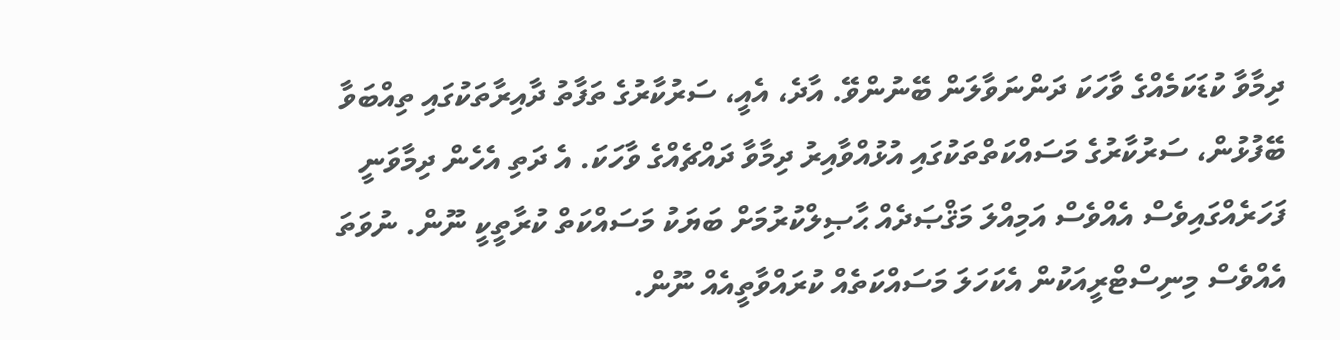ދިމާވާ ކުޑަކަމެއްގެ ވާހަކަ ދަންނަވާލަން ބޭނުންވޭ. އާދެ، އެއީ، ސަރުކާރުގެ ތަފާތު ދާއިރާތަކުގައި ތިއްބަވާ ބޭފުޅުން، ސަރުކާރުގެ މަސައްކަތްތަކުގައި އުޅުއްވާއިރު ދިމާވާ ދައްޗެއްގެ ވާހަކަ. އެ ދަތި އެހެން ދިމާވަނީ ފަހަރެއްގައިވެސް އެއްވެސް އަމިއްލަ މަޤްޞަދެއް ޙާޞިލްކުރުމަށް ބަޔަކު މަސައްކަތް ކުރާތީކީ ނޫން. ނުވަތަ އެއްވެސް މިނިސްޓްރީއަކުން އެކަހަލަ މަސައްކަތެއް ކުރައްވާތީއެއް ނޫން.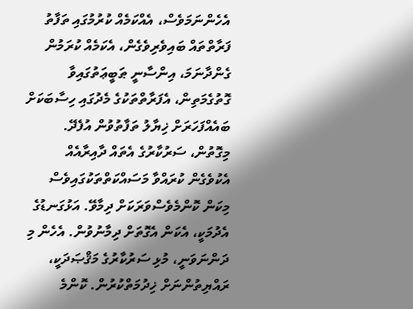އެހެންނަމަވެސް، އެއްކަމެއް ކުރުމުގައި ތަފާތު ފަރާތްތައް ބައިވެރިވެގެން، އެކަމެއް ކުރަމުން ގެންދާނަމަ، އިންސާނީ ޠަބީޢަތުގައިވާ ގޮތުގެމަތިން، އެފަރާތްތަކުގެ މެދުގައި ހިސާބަކަށް ބައެއްފަހަރަށް ޚިޔާލު ތަފާތުވުން އުފެދޭ. މިގޮތުން، ސަރުކާރުގެ އެތައް ދާއިރާއެއް އެކުވެގެން ކުރައްވާ މަސައްކަތްތަކުގައިވެސް މިކަން ކޮންމެވެސްވަރަކަށް ދިމާވޭ. އަޅުގަނޑުގެ އެދުމަކީ، އެކަން އެގޮތަށް ދިމާނުވުން. އެހެން މި ދަންނަވަނީ، މުޅި ސަރުކާރުގެ މަޤްޞަދަކީ، ރައްޔިތުންނަށް ޚިދުމަތްކުރުން. ކޮންމެ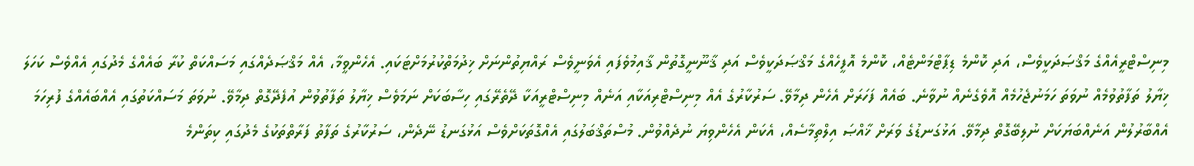މިނިސްޓްރީއެއްގެ މަޤްޞަދަކީވެސް، އަދި ކޮންމެ ޑިޕާޓްމަންޓެއް، ކޮންމެ އޮފީހެއްގެ މަޤްޞަދަކީވެސް އަދި ޤާނޫނީގޮތުން ޤާއިމުވެފައި އެވަނީވެސް ރައްޔިތުންނަށް ޚިދުމަތްކުރުމަށްޓަކައި. އެހެންވީމާ، އެއް މަޤްޞަދެއްގައި މަސައްކަތް ކުރާ ބައެއްގެ މެދުގައި އެއްވެސް ކަހަލަ ޚިޔާލު ތަފާތުވުމެއް ނުވަތަ ހަމަނުޖެހުމެއް އޮވެގެނެއް ނުވާނެ. ބައެއް ފަހަރަށް އެހެން ދިމާވޭ. ސަރުކާރުގެ އެއް މިނިސްޓްރިއަކާއި އަނެއް މިނިސްޓްރީއަކާ ދޭތެރޭގައި ހިސާބަކަށް ނަމަވެސް ޚިޔާލު ތަފާތުވުން އުފެދޭގޮތް ދިމާވޭ. ނުވަތަ މަސައްކަތުގައި އެއްބައެއްގެ ފުރިހަމަ އެއްބާރުލުން އަނެއްބަޔަކަށް ނުލިބޭގޮތް ދިމާވޭ. އަޅުގަނޑުގެ ވަރަށް ޚާއްޞަ އިލްތިމާސެއް، އެކަން އެހެންވިޔަ ނުދެއްވުން. މުސްތަޤްބަލުގައި އެއްގޮތަކަށްވެސް އަޅުގަނޑު ނޭދެން، ސަރުކާރުގެ ތަފާތު ފަރާތްތަކުގެ މެދުގައި ކިތަންމެ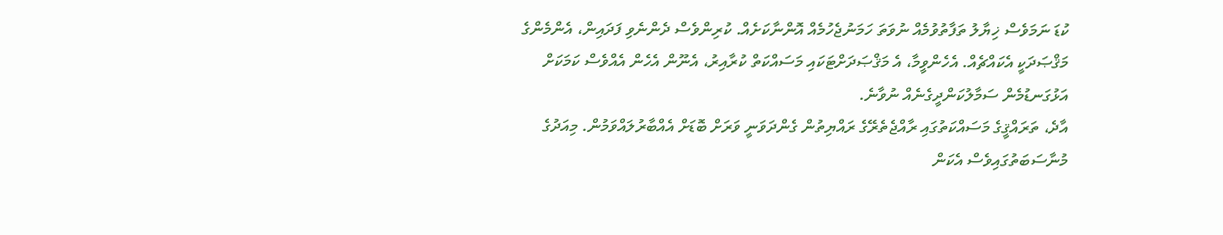ކުޑަ ނަމަވެސް ޚިޔާލު ތަފާތުވުމެއް ނުވަތަ ހަމަނުޖެހުމެއް އޮންނާކަށެއް. ކުރިންވެސް ދެންނެވި ފަދައިން، އެންމެންގެ މަޤްޞަދަކީ އެކައްޗެއް. އެހެންވީމާ، އެ މަޤްޞަދަށްޓަކައި މަސައްކަތް ކުރާއިރު، އެނޫން އެހެން އެއްވެސް ކަމަކަށް އަޅުގަނޑުމެން ސަމާލުކަންދީގެނެއް ނުވާނެ.
އާދެ، ތަރައްޤީގެ މަސައްކަތުގައި ރާއްޖެތެރޭގެ ރައްޔިތުން ގެންދަވަނީ ވަރަށް ބޮޑަށް އެއްބާރުލައްވަމުން. މިއަދުގެ މުނާސަބަތުގައިވެސް އެކަން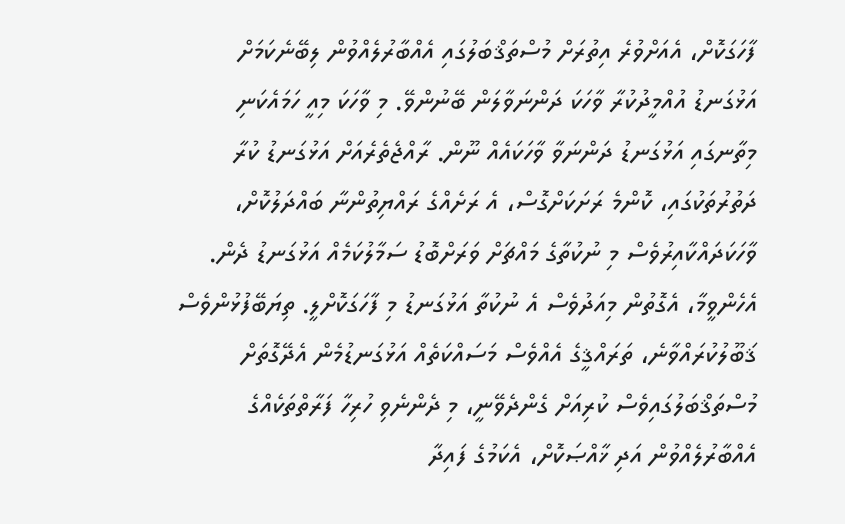ފާހަގަކޮށް، އެއަށްވުރެ އިތުރަށް މުސްތަޤްބަލުގައި އެއްބާރުލެއްވުން ލިބޭނެކަމަށް އަޅުގަނޑު އުއްމީދުކުރާ ވާހަކަ ދަންނަވާލަން ބޭނުންވޭ. މި ވާހަކަ މިއީ ހަމައެކަނި މިތާނގައި އަޅުގަނޑު ދަންނަވާ ވާހަކައެއް ނޫން. ރާއްޖެތެރެއަށް އަޅުގަނޑު ކުރާ ދަތުރުތަކުގައި، ކޮންމެ ރަށަކަށްގޮސް، އެ ރަށެއްގެ ރައްޔިތުންނާ ބައްދަލުކޮށް، ވާހަކަދައްކާއިރުވެސް މި ނުކުތާގެ މައްޗަށް ވަރަށްބޮޑު ސަމާލުކަމެއް އަޅުގަނޑު ދެން. އެހެންވީމާ، އެގޮތުން މިއަދުވެސް އެ ނުކުތާ އަޅުގަނޑު މި ފާހަގަކޮށްލީ. ތިޔަބޭފުޅުންވެސް ޤަބޫލުކުރައްވާނެ، ތަރައްޤީގެ އެއްވެސް މަސައްކަތެއް އަޅުގަނޑުމެން އެދޭގޮތަށް މުސްތަޤްބަލުގައިވެސް ކުރިއަށް ގެންދެވޭނީ، މި ދެންނެވި ހުރިހާ ފަރާތްތަކެއްގެ އެއްބާރުލެއްވުން އަދި ޚާއްޞަކޮށް، އެކަމުގެ ފައިދާ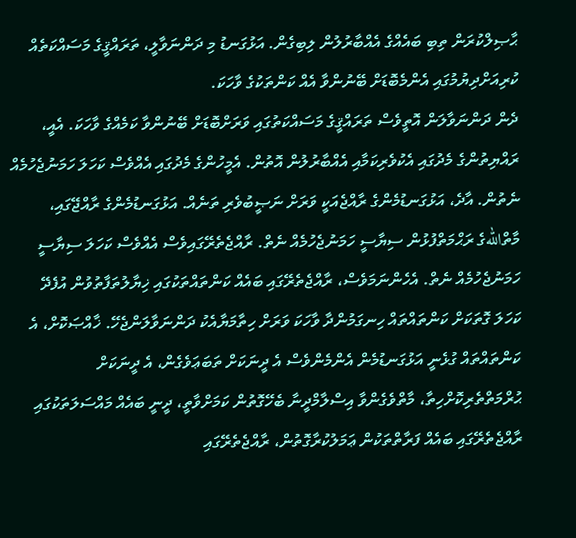ޙާޞިލްކުރަން ތިބި ބައެއްގެ އެއްބާރުލުން ލިބިގެން. އަޅުގަނޑު މި ދަންނަވާލީ، ތަރައްޤީގެ މަސައްކަތެއް ކުރިއަށްދިޔުމުގައި އެންމެބޮޑަށް ބޭނުންވާ އެއް ކަންތަކުގެ ވާހަކަ.
ދެން ދަންނަވާލަން އޮތީވެސް ތަރައްޤީގެ މަސައްކަތުގައި ވަރަށްބޮޑަށް ބޭނުންވާ ކަމެއްގެ ވާހަކަ. އެއީ، ރައްޔިތުންގެ މެދުގައި އެކުވެރިކަމާއި އެއްބާރުލުން އޮތުން. އެމީހުންގެ މެދުގައި އެއްވެސް ކަހަލަ ހަމަނުޖެހުމެއް ނެތުން. އާދެ، އަޅުގަނޑުމެންގެ ރާއްޖެއަކީ ވަރަށް ނަޞީބުވެރި ތަނެއް. އަޅުގަނޑުމެންގެ ރާއްޖޭގައި، މާތްاللهގެ ރަޙްމަތްފުޅުން ސިޔާސީ ހަމަނުޖެހުމެއް ނެތް. ރާއްޖެތެރޭގައިވެސް އެއްވެސް ކަހަލަ ސިޔާސީ ހަމަނުޖެހުމެއް ނެތް. އެހެންނަމަވެސް، ރާއްޖެތެރޭގައި ބައެއް ކަންތައްތަކުގައި ޚިޔާލުތަފާތުވުން އުފެދޭ ކަހަލަ ގޮތަކަށް ކަންތައްތައް ހިނގަމުންދާ ވާހަކަ ވަރަށް ހިތާމަޔާއެކު ދަންނަވާލަންޖެހޭ. ޚާއްޞަކޮށް، އެ ކަންތައްތައް ގުޅެނީ އަޅުގަނޑުމެން އެންމެންވެސް އެ ދީނަކަށް ތަބަޢަވެގެން، އެ ދީނަކަށް ޙުރްމަތްތެރިކޮށްހިތާ، މާތްވެގެންވާ އިސްލާމްދީނާ ބެހޭގޮތުން ކަމަށްވާތީ، ދީނީ ބައެއް މައްސަލަތަކުގައި ރާއްޖެތެރޭގައި ބައެއް ފަރާތްތަކުން ޢަމަލުކުރާގޮތުން، ރާއްޖެތެރޭގައި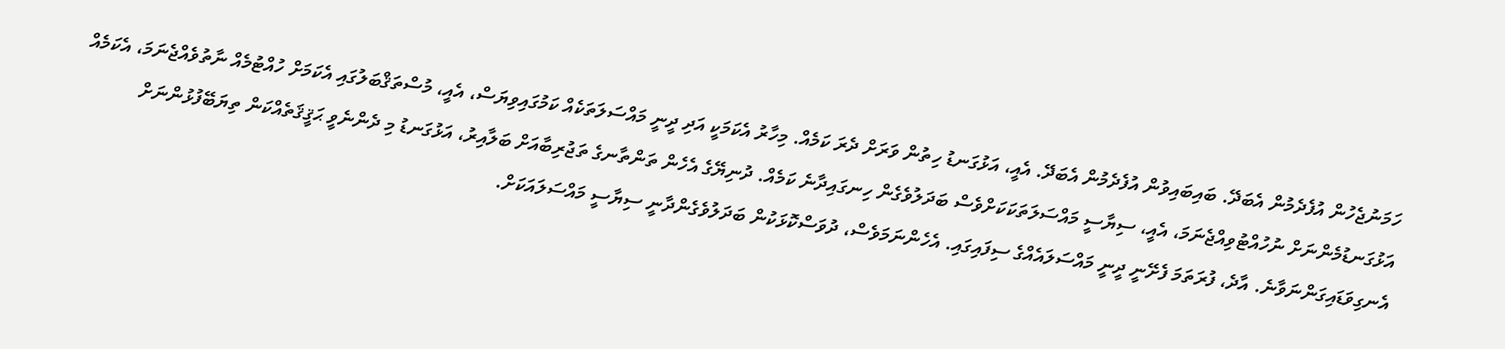ހަމަނުޖެހުން އުފެދެމުން އެބަދޭ. ބައިބައިވުން އުފެދެމުން އެބަދޭ. އެއީ، އަޅުގަނޑު ހިތުން ވަރަށް ދެރަ ކަމެއް. މިހާރު އެކަމަކީ އަދި ދީނީ މައްސަލަތަކެއް ކަމުގައިވިޔަސް، އެއީ، މުސްތަޤްބަލުގައި އެކަމަށް ހުއްޓުމެއް ނާތުވެއްޖެނަމަ، އެކަމެއް އަޅުގަނޑުމެންނަށް ނުހުއްޓުވިއްޖެނަމަ، އެއީ، ސިޔާސީ މައްސަލަތަކަކަށްވެސް ބަދަލުވެގެން ހިނގައިދާނެ ކަމެއް. ދުނިޔޭގެ އެހެން ތަންތާނގެ ތަޖުރިބާއަށް ބަލާއިރު، އަޅުގަނޑު މި ދެންނެވީ ޙަޤީޤަތެއްކަން ތިޔަބޭފުޅުންނަށް އެނގިވަޑައިގަންނަވާނެ. އާދެ، ފުރަތަމަ ފެށޭނީ ދީނީ މައްސަލައެއްގެ ސިފައިގައި. އެހެންނަމަވެސް، ދުވަސްކޮޅަކުން ބަދަލުވެގެންދާނީ ސިޔާސީ މައްސަލައަކަށް.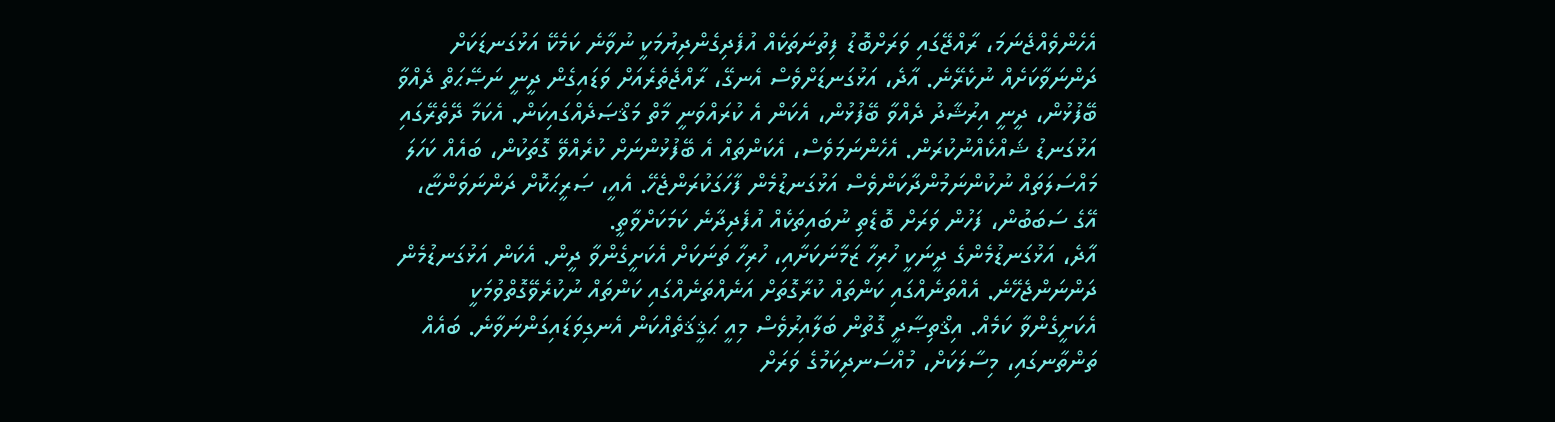އެހެންވެއްޖެނަމަ، ރާއްޖޭގައި ވަރަށްބޮޑު ފިތުނަތަކެއް އުފެދިގެންދިޔުމަކީ ނުވާނެ ކަމެކޭ އަޅުގަނޑަކަށް ދަންނަވާކަށެއް ނުކެރޭނެ. އާދެ، އަޅުގަނޑަށްވެސް އެނގޭ، ރާއްޖެތެރެއަށް ވަޑައިގެން ދީނީ ނަޞޭޙަތް ދެއްވާ ބޭފުޅުން، ދީނީ އިރުޝާދު ދެއްވާ ބޭފުޅުން، އެކަން އެ ކުރައްވަނީ މާތް މަޤްޞަދެއްގައިކަން. އެކަމާ ދޭތެރޭގައި އަޅުގަނޑު ޝައްކެއްނުކުރަން. އެހެންނަމަވެސް، އެކަންތައް އެ ބޭފުޅުންނަށް ކުރެއްވޭ ގޮތަކުން، ބައެއް ކަހަލަ މައްސަލަތައް ނުކުންނަމުންދާކަންވެސް އަޅުގަނޑުމެން ފާހަގަކުރަންޖެހޭ. އެއީ، ޞަރީޙަކޮށް ދަންނަވަންޏާ، އޭގެ ސަބަބުން، ފަހުން ވަރަށް ބޮޑެތި ނުބައިތަކެއް އުފެދިދާނެ ކަމަކަށްވާތީ.
އާދެ، އަޅުގަނޑުމެންގެ ދީނަކީ ހުރިހާ ޒަމާނަކަށާއި، ހުރިހާ ތަނަކަށް އެކަށީގެންވާ ދީން. އެކަން އަޅުގަނޑުމެން ދަންނަންޖެހޭނެ. އެއްތަނެއްގައި ކަންތައް ކުރާގޮތަށް އަނެއްތަނެއްގައި ކަންތައް ނުކުރެވޭގޮތްވުމަކީ އެކަށީގެންވާ ކަމެއް. އިޤްތިޞާދީ ގޮތުން ބަލާއިރުވެސް މިއީ ޙަޤީޤަތެއްކަން އެނގިވަޑައިގަންނަވާނެ. ބައެއް ތަންތާނގައި، މިސާލަކަށް، މުއްސަނދިކަމުގެ ވަރަށް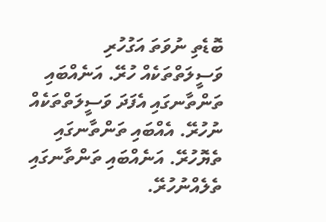ބޮޑެތި ނުވަތަ އަގުހުރި ވަސީލަތްތަކެއް ހުރޭ. އަނެއްބައި ތަންތާނގައި އެފަދަ ވަސީލަތްތަކެއް ނުހުރޭ. އެއްބައި ތަންތާނގައި ތެޔޮހުރޭ. އަނެއްބައި ތަންތާނގައި ތެލެއްނުހުރޭ.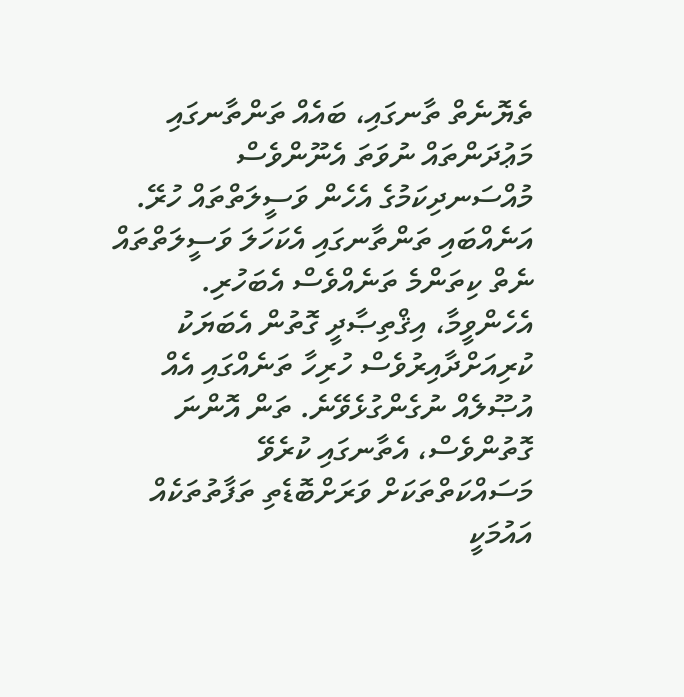ތެޔޮނެތް ތާނގައި، ބައެއް ތަންތާނގައި މަޢުދަންތައް ނުވަތަ އެނޫންވެސް މުއްސަނދިކަމުގެ އެހެން ވަސީލަތްތައް ހުރޭ. އަނެއްބައި ތަންތާނގައި އެކަހަލަ ވަސީލަތްތައް ނެތް ކިތަންމެ ތަނެއްވެސް އެބަހުރި. އެހެންވީމާ، އިޤްތިޞާދީ ގޮތުން އެބަޔަކު ކުރިއަށްދާއިރުވެސް ހުރިހާ ތަނެއްގައި އެއް އުޞޫލެއް ނުގެންގުޅެވޭނެ. ތަން އޮންނަ ގޮތުންވެސް، އެތާނގައި ކުރެވޭ މަސައްކަތްތަކަށް ވަރަށްބޮޑެތި ތަފާތުތަކެއް އައުމަކީ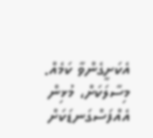އެކަށީގެންވާ ކަމެއް. މިސާލަކަށް، މުޅިން އެއްފަސްގަނޑަކަށް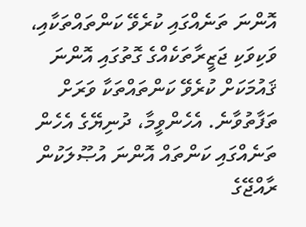އޮންނަ ތަނެއްގައި ކުރެވޭ ކަންތައްތަކާއި، ވަކިވަކި ޖަޒީރާތަކެއްގެ ގޮތުގައި އޮންނަ ޤައުމަކަށް ކުރެވޭ ކަންތައްތަކާ ވަރަށް ތަފާތުވާނެ. އެހެންވީމާ، ދުނިޔޭގެ އެހެން ތަނެއްގައި ކަންތައް އޮންނަ އުޞޫލަކުން ރާއްޖޭގެ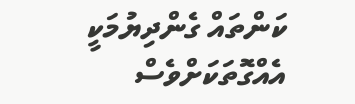ކަންތައް ގެންދިޔުމަކީ އެއްގޮތަކަށްވެސް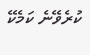ކުރެވޭނެ ކަމެކޭ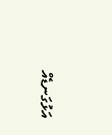އަޅުގަނޑެއް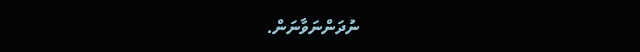ނުދަންނަވާނަން.